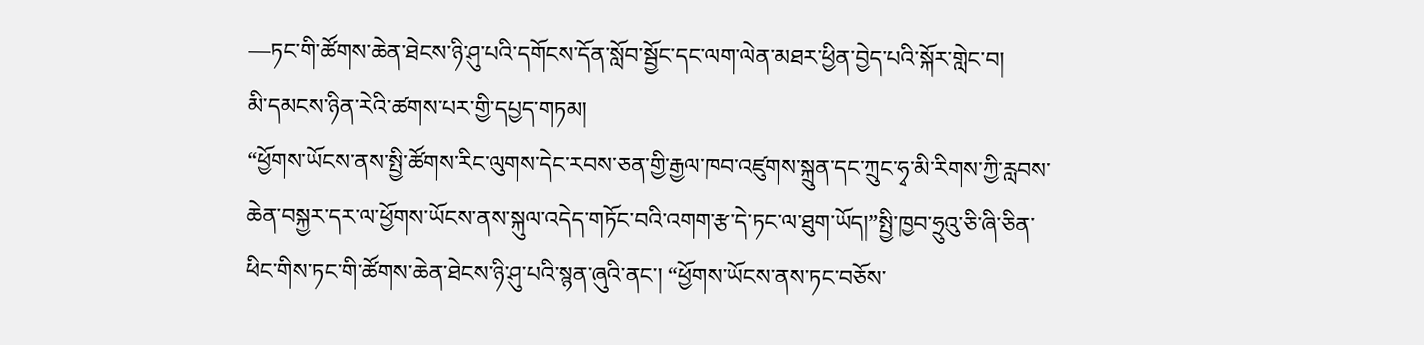—ཏང་གི་ཚོགས་ཆེན་ཐེངས་ཉི་ཤུ་པའི་དགོངས་དོན་སློབ་སྦྱོང་དང་ལག་ལེན་མཐར་ཕྱིན་བྱེད་པའི་སྐོར་གླེང་བ།
མི་དམངས་ཉིན་རེའི་ཚགས་པར་གྱི་དཔྱད་གཏམ།
“ཕྱོགས་ཡོངས་ནས་སྤྱི་ཚོགས་རིང་ལུགས་དེང་རབས་ཅན་གྱི་རྒྱལ་ཁབ་འཛུགས་སྐྲུན་དང་ཀྲུང་ཧྭ་མི་རིགས་ཀྱི་རླབས་ཆེན་བསྐྱར་དར་ལ་ཕྱོགས་ཡོངས་ནས་སྐུལ་འདེད་གཏོང་བའི་འགག་རྩ་དེ་ཏང་ལ་ཐུག་ཡོད།”སྤྱི་ཁྱབ་ཧྲུའུ་ཅི་ཞི་ཅིན་ཕིང་གིས་ཏང་གི་ཚོགས་ཆེན་ཐེངས་ཉི་ཤུ་པའི་སྙན་ཞུའི་ནང་། “ཕྱོགས་ཡོངས་ནས་ཏང་བཅོས་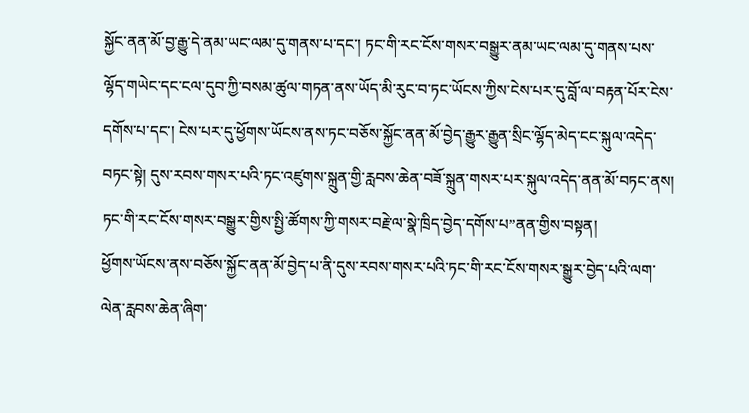སྐྱོང་ནན་མོ་བྱ་རྒྱུ་དེ་ནམ་ཡང་ལམ་དུ་གནས་པ་དང་། ཏང་གི་རང་ངོས་གསར་བསྒྱུར་ནམ་ཡང་ལམ་དུ་གནས་པས་ལྷོད་གཡེང་དང་ངལ་དུབ་ཀྱི་བསམ་ཚུལ་གཏན་ནས་ཡོད་མི་རུང་བ་ཏང་ཡོངས་ཀྱིས་ངེས་པར་དུ་བློ་ལ་བརྟན་པོར་ངེས་དགོས་པ་དང་། ངེས་པར་དུ་ཕྱོགས་ཡོངས་ནས་ཏང་བཅོས་སྐྱོང་ནན་མོ་བྱེད་རྒྱུར་རྒྱུན་སྲིང་ལྷོད་མེད་ངང་སྐུལ་འདེད་བཏང་སྟེ། དུས་རབས་གསར་པའི་ཏང་འཛུགས་སྐྲུན་གྱི་རླབས་ཆེན་བཟོ་སྐྲུན་གསར་པར་སྐུལ་འདེད་ནན་མོ་བཏང་ནས། ཏང་གི་རང་ངོས་གསར་བསྒྱུར་གྱིས་སྤྱི་ཚོགས་ཀྱི་གསར་བརྗེ་ལ་སྣེ་ཁྲིད་བྱེད་དགོས་པ”ནན་གྱིས་བསྟན།
ཕྱོགས་ཡོངས་ནས་བཅོས་སྐྱོང་ནན་མོ་བྱེད་པ་ནི་དུས་རབས་གསར་པའི་ཏང་གི་རང་ངོས་གསར་སྒྱུར་བྱེད་པའི་ལག་ལེན་རླབས་ཆེན་ཞིག་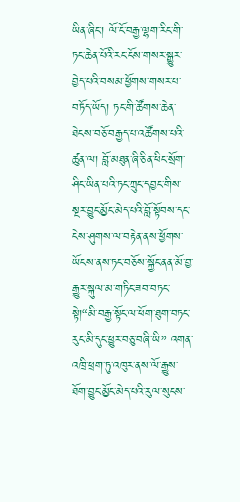ཡིན་ཞིང་། ལོ་ངོ་བརྒྱ་ལྷག་རིང་གི་ཏང་ཆེན་པོའི་རང་ངོས་གསར་སྒྱུར་བྱེད་པའི་བསམ་ཕྱོགས་གསར་པ་བཏོད་ཡོད། ཏང་གི་ཚོགས་ཆེན་ཐེངས་བཅོ་བརྒྱད་པ་འཚོགས་པའི་ཚུན་ལ། བློ་མཐུན་ཞི་ཅིན་ཕིང་སྲོག་ཤིང་ཡིན་པའི་ཏང་ཀྲུང་དབྱང་གིས་སྔར་བྱུང་མྱོང་མེད་པའི་བློ་སྟོབས་དང་ངེས་ཤུགས་ལ་བརྟེན་ནས་ཕྱོགས་ཡོངས་ནས་ཏང་བཅོས་སྐྱོང་ནན་མོ་བྱ་རྒྱུར་སྐུལ་མ་གཏིང་ཟབ་བཏང་སྟེ།“མི་བརྒྱ་སྟོང་ལ་ཕོག་ཐུག་བཏང་རུང་མི་དུང་ཕྱུར་བཅུ་བཞི་ཡི” འགན་འཁྲི་ཕྲག་ཏུ་འཁུར་ནས་ལོ་རྒྱུས་ཐོག་བྱུང་མྱོང་མེད་པའི་རུལ་སུངས་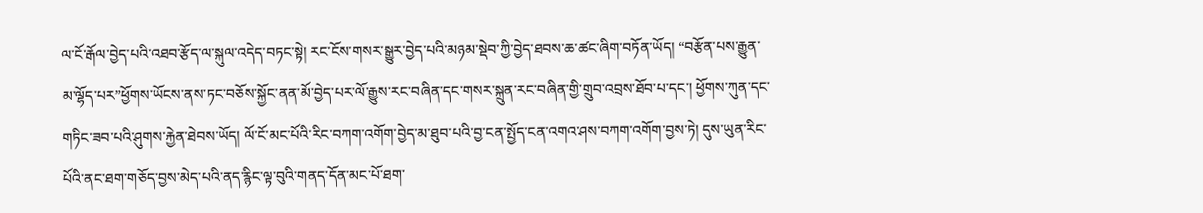ལ་ངོ་རྒོལ་བྱེད་པའི་འཐབ་རྩོད་ལ་སྐུལ་འདེད་བཏང་སྟེ། རང་ངོས་གསར་སྒྱུར་བྱེད་པའི་མཉམ་སྡེབ་ཀྱི་བྱེད་ཐབས་ཆ་ཚང་ཞིག་བཏོན་ཡོད། “བརྩོན་པས་རྒྱུན་མ་ལྷོད་པར”ཕྱོགས་ཡོངས་ནས་ཏང་བཅོས་སྐྱོང་ནན་མོ་བྱེད་པར་ལོ་རྒྱུས་རང་བཞིན་དང་གསར་སྐྲུན་རང་བཞིན་གྱི་གྲུབ་འབྲས་ཐོབ་པ་དང་། ཕྱོགས་ཀུན་དང་གཏིང་ཟབ་པའི་ཤུགས་རྐྱེན་ཐེབས་ཡོད། ལོ་ངོ་མང་པོའི་རིང་བཀག་འགོག་བྱེད་མ་ཐུབ་པའི་བྱ་ངན་སྤྱོད་ངན་འགའ་ཤས་བཀག་འགོག་བྱས་ཏེ། དུས་ཡུན་རིང་པོའི་ནང་ཐག་གཅོད་བྱས་མེད་པའི་ནད་རྙིང་ལྟ་བུའི་གནད་དོན་མང་པོ་ཐག་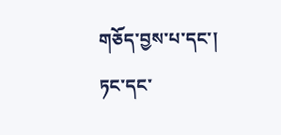གཅོད་བྱས་པ་དང་། ཏང་དང་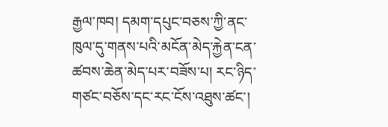རྒྱལ་ཁབ། དམག་དཔུང་བཅས་ཀྱི་ནང་ཁུལ་དུ་གནས་པའི་མངོན་མེད་རྐྱེན་ངན་ཚབས་ཆེན་མེད་པར་བཟོས་པ། རང་ཉིད་གཙང་བཅོས་དང་རང་ངོས་འཐུས་ཚང་།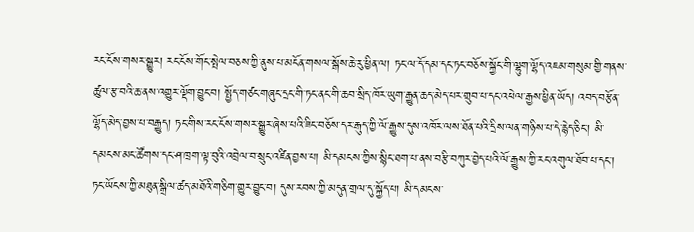རང་ངོས་གསར་སྒྱུར། རང་ངོས་གོང་སྤེལ་བཅས་ཀྱི་ནུས་པ་མངོན་གསལ་སྒོས་ཆེ་རུ་ཕྱིན་ལ། ཏང་ལ་དོ་དམ་དང་ཏང་བཅོས་སྐྱོང་གི་ལྷུག་ལྷོད་འཇམ་གསུམ་གྱི་གནས་ཚུལ་རྩ་བའི་ཆ་ནས་འགྱུར་ལྡོག་བྱུང་བ། སྤྱོད་གཙང་གཞུང་དྲང་གི་ཏང་ནང་གི་ཆབ་སྲིད་ཁོར་ཡུག་རྒྱུན་ཆད་མེད་པར་གྲུབ་པ་དང་འཕེལ་རྒྱས་ཕྱིན་ཡོད། འབད་བརྩོན་ལྷོད་མེད་བྱས་པ་བརྒྱུད། ཏང་གིས་རང་ངོས་གསར་སྒྱུར་ཞེས་པའི་ཟིང་བཅོས་དར་རྒུད་ཀྱི་ལོ་རྒྱུས་དུས་འཁོར་ལས་ཐོན་པའི་དྲིས་ལན་གཉིས་པ་དེ་རྙེད་ཅིང་། མི་དམངས་མང་ཚོགས་དང་ཤ་ཁྲག་ལྟ་བུའི་འབྲེལ་བ་སྲུང་འཛིན་བྱས་པ། མི་དམངས་ཀྱིས་སྙིང་ཐག་པ་ནས་བརྩི་བཀུར་བྱེད་པའི་ལོ་རྒྱུས་ཀྱི་རང་འགུལ་ཐོབ་པ་དང་། ཏང་ཡོངས་ཀྱི་མཐུན་སྒྲིལ་ཚད་མཐོའི་གཅིག་གྱུར་བྱུང་བ། དུས་རབས་ཀྱི་མདུན་གྲལ་དུ་སྐྱོད་པ། མི་དམངས་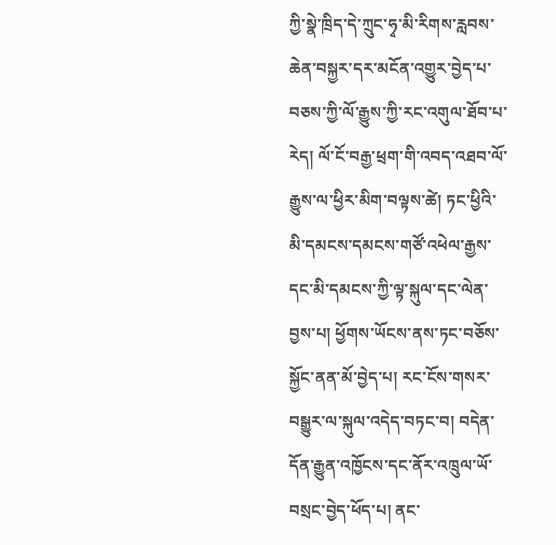ཀྱི་སྣེ་ཁྲིད་དེ་ཀྲུང་ཧྭ་མི་རིགས་རླབས་ཆེན་བསྐྱར་དར་མངོན་འགྱུར་བྱེད་པ་བཅས་ཀྱི་ལོ་རྒྱུས་ཀྱི་རང་འགུལ་ཐོབ་པ་རེད། ལོ་ངོ་བརྒྱ་ཕྲག་གི་འབད་འཐབ་ལོ་རྒྱུས་ལ་ཕྱིར་མིག་བལྟས་ཚེ། ཏང་ཕྱིའི་མི་དམངས་དམངས་གཙོ་འཕེལ་རྒྱས་དང་མི་དམངས་ཀྱི་ལྟ་སྐུལ་དང་ལེན་བྱས་པ། ཕྱོགས་ཡོངས་ནས་ཏང་བཅོས་སྐྱོང་ནན་མོ་བྱེད་པ། རང་ངོས་གསར་བསྒྱུར་ལ་སྐུལ་འདེད་བཏང་བ། བདེན་དོན་རྒྱུན་འཁྱོངས་དང་ནོར་འཁྲུལ་ཡོ་བསྲང་བྱེད་ཕོད་པ། ནང་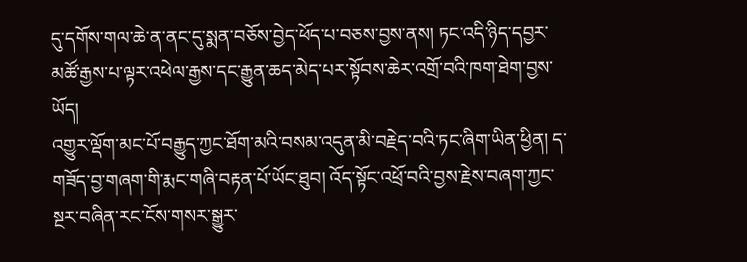དུ་དགོས་གལ་ཆེ་ན་ནང་དུ་སྨན་བཅོས་བྱེད་ཕོད་པ་བཅས་བྱས་ནས། ཏང་འདི་ཉིད་དབྱར་མཚོ་རྒྱས་པ་ལྟར་འཕེལ་རྒྱས་དང་རྒྱུན་ཆད་མེད་པར་སྟོབས་ཆེར་འགྲོ་བའི་ཁག་ཐེག་བྱས་ཡོད།
འགྱུར་ལྡོག་མང་པོ་བརྒྱུད་ཀྱང་ཐོག་མའི་བསམ་འདུན་མི་བརྗེད་བའི་ཏང་ཞིག་ཡིན་ཕྱིན། ད་གཟོད་བྱ་གཞག་གི་རྨང་གཞི་བརྟན་པོ་ཡོང་ཐུབ། འོད་སྟོང་འཕྲོ་བའི་བྱས་རྗེས་བཞག་ཀྱང་སྔར་བཞིན་རང་ངོས་གསར་སྒྱུར་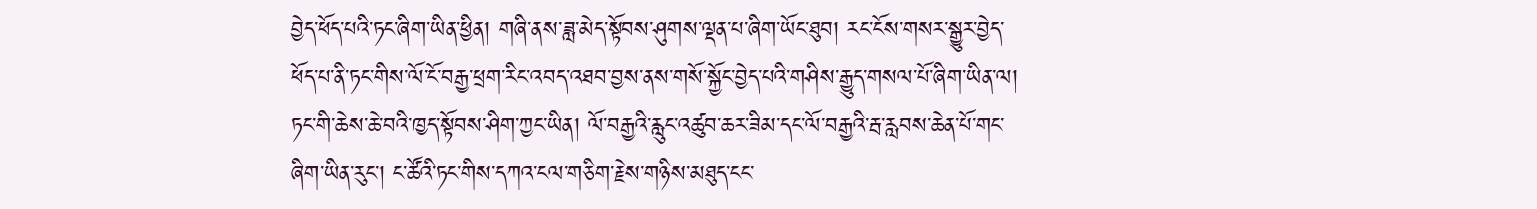བྱེད་ཕོད་པའི་ཏང་ཞིག་ཡིན་ཕྱིན། གཞི་ནས་ཟླ་མེད་སྟོབས་ཤུགས་ལྡན་པ་ཞིག་ཡོང་ཐུབ། རང་ངོས་གསར་སྒྱུར་བྱེད་ཕོད་པ་ནི་ཏང་གིས་ལོ་ངོ་བརྒྱ་ཕྲག་རིང་འབད་འཐབ་བྱས་ནས་གསོ་སྐྱོང་བྱེད་པའི་གཤིས་རྒྱུད་གསལ་པོ་ཞིག་ཡིན་ལ། ཏང་གི་ཆེས་ཆེ་བའི་ཁྱད་སྟོབས་ཤིག་ཀྱང་ཡིན། ལོ་བརྒྱའི་རླུང་འཚུབ་ཆར་ཟིམ་དང་ལོ་བརྒྱའི་རྦ་རླབས་ཆེན་པོ་གང་ཞིག་ཡིན་རུང་། ང་ཚོའི་ཏང་གིས་དཀའ་ངལ་གཅིག་རྗེས་གཉིས་མཐུད་ངང་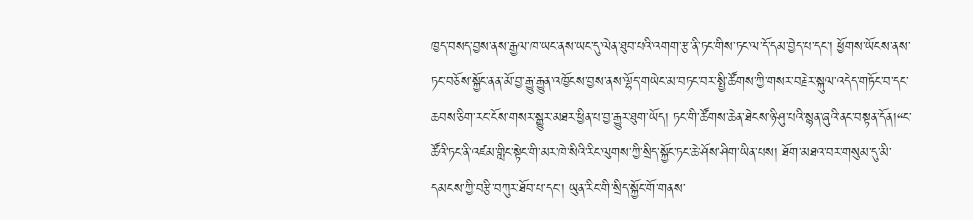ཁྱད་བསད་བྱས་ནས་རྒྱལ་ཁ་ཡང་ནས་ཡང་དུ་ལེན་ཐུབ་པའི་འགག་རྩ་ནི་ཏང་གིས་ཏང་ལ་དོ་དམ་བྱེད་པ་དང་། ཕྱོགས་ཡོངས་ནས་ཏང་བཅོས་སྐྱོང་ནན་མོ་བྱ་རྒྱུ་རྒྱུན་འཁྱོངས་བྱས་ནས་ལྷོད་གཡེང་མ་བཏང་བར་སྤྱི་ཚོགས་ཀྱི་གསར་བརྗེར་སྐུལ་འདེད་གཏོང་བ་དང་ཆབས་ཅིག་རང་ངོས་གསར་སྒྱུར་མཐར་ཕྱིན་པ་བྱ་རྒྱུར་ཐུག་ཡོད། ཏང་གི་ཚོགས་ཆེན་ཐེངས་ཉི་ཤུ་པའི་སྙན་ཞུའི་ནང་བསྟན་དོན།“ང་ཚོའི་ཏང་ནི་འཛམ་གླིང་སྟེང་གི་མར་ཁེ་སིའི་རིང་ལུགས་ཀྱི་སྲིད་སྐྱོང་ཏང་ཆེ་ཤོས་ཤིག་ཡིན་པས། ཐོག་མཐའ་བར་གསུམ་དུ་མི་དམངས་ཀྱི་བརྩི་བཀུར་ཐོབ་པ་དང་། ཡུན་རིང་གི་སྲིད་སྐྱོང་གོ་གནས་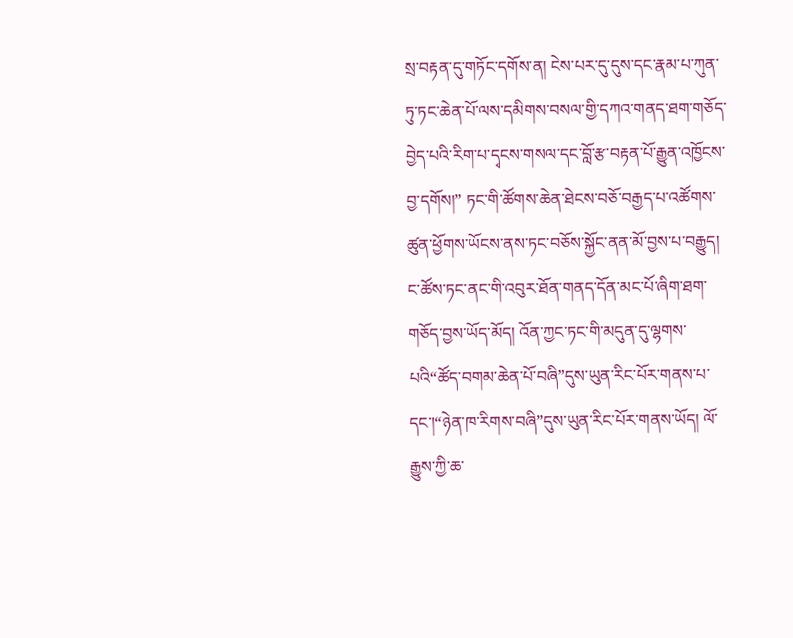སྲ་བརྟན་དུ་གཏོང་དགོས་ན། ངེས་པར་དུ་དུས་དང་རྣམ་པ་ཀུན་ཏུ་ཏང་ཆེན་པོ་ལས་དམིགས་བསལ་གྱི་དཀའ་གནད་ཐག་གཅོད་བྱེད་པའི་རིག་པ་དྭངས་གསལ་དང་བློ་རྩ་བརྟན་པོ་རྒྱུན་འཁྱོངས་བྱ་དགོས།” ཏང་གི་ཚོགས་ཆེན་ཐེངས་བཅོ་བརྒྱད་པ་འཚོགས་ཚུན་ཕྱོགས་ཡོངས་ནས་ཏང་བཅོས་སྐྱོང་ནན་མོ་བྱས་པ་བརྒྱུད། ང་ཚོས་ཏང་ནང་གི་འབུར་ཐོན་གནད་དོན་མང་པོ་ཞིག་ཐག་གཅོད་བྱས་ཡོད་མོད། འོན་ཀྱང་ཏང་གི་མདུན་དུ་ལྷགས་པའི“ཚོད་བགམ་ཆེན་པོ་བཞི”དུས་ཡུན་རིང་པོར་གནས་པ་དང་།“ཉེན་ཁ་རིགས་བཞི”དུས་ཡུན་རིང་པོར་གནས་ཡོད། ལོ་རྒྱུས་ཀྱི་ཆ་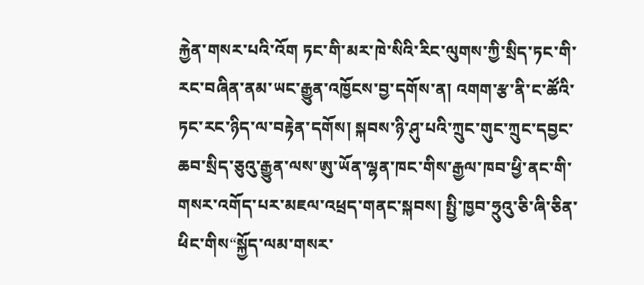རྐྱེན་གསར་པའི་འོག ཏང་གི་མར་ཁེ་སིའི་རིང་ལུགས་ཀྱི་སྲིད་ཏང་གི་རང་བཞིན་ནམ་ཡང་རྒྱུན་འཁྱོངས་བྱ་དགོས་ན། འགག་རྩ་ནི་ང་ཚོའི་ཏང་རང་ཉིད་ལ་བརྟེན་དགོས། སྐབས་ཉི་ཤུ་པའི་ཀྲུང་གུང་ཀྲུང་དབྱང་ཆབ་སྲིད་ཅུའུ་རྒྱུན་ལས་ཨུ་ཡོན་ལྷན་ཁང་གིས་རྒྱལ་ཁབ་ཕྱི་ནང་གི་གསར་འགོད་པར་མཇལ་འཕྲད་གནང་སྐབས། སྤྱི་ཁྱབ་ཧྲུའུ་ཅི་ཞི་ཅིན་ཕིང་གིས“སྐྱོད་ལམ་གསར་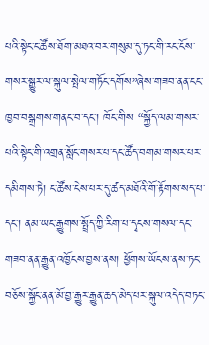པའི་སྟེང་ང་ཚོས་ཐོག་མཐའ་བར་གསུམ་དུ་ཏང་གི་རང་ངོས་གསར་སྒྱུར་ལ་སྐུལ་སྤེལ་གཏོང་དགོས”ཞེས་གཟབ་ནན་ངང་ཁྱབ་བསྒྲགས་གནང་བ་དང་། ཁོང་གིས “སྐྱོད་ལམ་གསར་པའི་སྟེང་གི་འགྲན་སློང་གསར་པ་དང་ཚོད་བགམ་གསར་པར་དམིགས་ཏེ། ང་ཚོས་ངེས་པར་དུ་ཚད་མཐོའི་གོ་རྟོགས་སད་པ་དང་། ནམ་ཡང་རྒྱུགས་སྤྲོད་ཀྱི་རིག་པ་དྭངས་གསལ་དང་གཟབ་ནན་རྒྱུན་འཁྱོངས་བྱས་ནས། ཕྱོགས་ཡོངས་ནས་ཏང་བཅོས་སྐྱོང་ནན་མོ་བྱ་རྒྱུར་རྒྱུན་ཆད་མེད་པར་སྐུལ་འདེད་བཏང་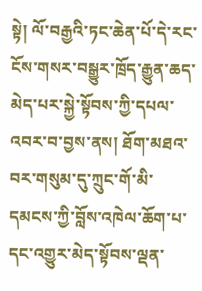སྟེ། ལོ་བརྒྱའི་ཏང་ཆེན་པོ་དེ་རང་ངོས་གསར་བསྒྱུར་ཁྲོད་རྒྱུན་ཆད་མེད་པར་སྐྱེ་སྟོབས་ཀྱི་དཔལ་འབར་བ་བྱས་ནས། ཐོག་མཐའ་བར་གསུམ་དུ་ཀྲུང་གོ་མི་དམངས་ཀྱི་བློས་འཁེལ་ཆོག་པ་དང་འགྱུར་མེད་སྟོབས་ལྡན་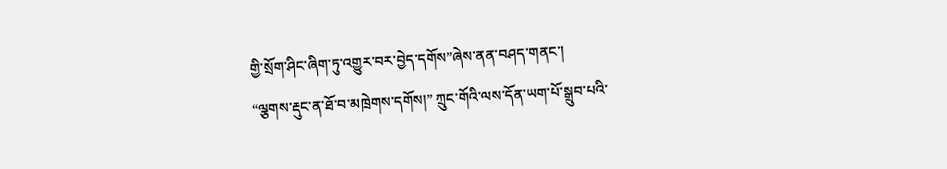གྱི་སྲོག་ཤིང་ཞིག་ཏུ་འགྱུར་བར་བྱེད་དགོས”ཞེས་ནན་བཤད་གནང་།
“ལྕགས་རྡུང་ན་ཐོ་བ་མཁྲེགས་དགོས།” ཀྲུང་གོའི་ལས་དོན་ཡག་པོ་སྒྲུབ་པའི་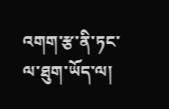འགག་རྩ་ནི་ཏང་ལ་ཐུག་ཡོད་ལ།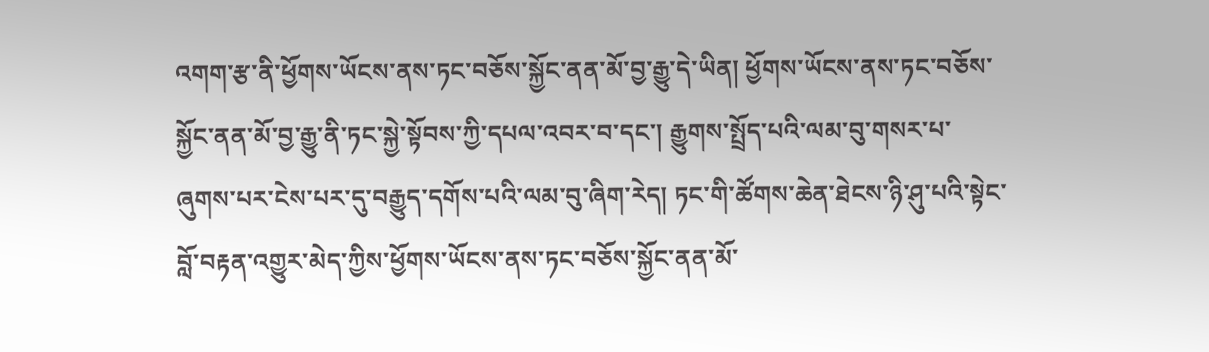འགག་རྩ་ནི་ཕྱོགས་ཡོངས་ནས་ཏང་བཅོས་སྐྱོང་ནན་མོ་བྱ་རྒྱུ་དེ་ཡིན། ཕྱོགས་ཡོངས་ནས་ཏང་བཅོས་སྐྱོང་ནན་མོ་བྱ་རྒྱུ་ནི་ཏང་སྐྱེ་སྟོབས་ཀྱི་དཔལ་འབར་བ་དང་། རྒྱུགས་སྤྲོད་པའི་ལམ་བུ་གསར་པ་ཞུགས་པར་ངེས་པར་དུ་བརྒྱུད་དགོས་པའི་ལམ་བུ་ཞིག་རེད། ཏང་གི་ཚོགས་ཆེན་ཐེངས་ཉི་ཤུ་པའི་སྟེང་བློ་བརྟན་འགྱུར་མེད་ཀྱིས་ཕྱོགས་ཡོངས་ནས་ཏང་བཅོས་སྐྱོང་ནན་མོ་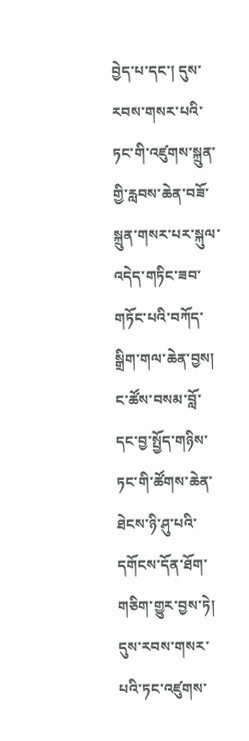བྱེད་པ་དང་། དུས་རབས་གསར་པའི་ཏང་གི་འཛུགས་སྐྲུན་གྱི་རླབས་ཆེན་བཟོ་སྐྲུན་གསར་པར་སྐུལ་འདེད་གཏིང་ཟབ་གཏོང་པའི་བཀོད་སྒྲིག་གལ་ཆེན་བྱས། ང་ཚོས་བསམ་བློ་དང་བྱ་སྤྱོད་གཉིས་ཏང་གི་ཚོགས་ཆེན་ཐེངས་ཉི་ཤུ་པའི་དགོངས་དོན་ཐོག་གཅིག་གྱུར་བྱས་ཏེ། དུས་རབས་གསར་པའི་ཏང་འཛུགས་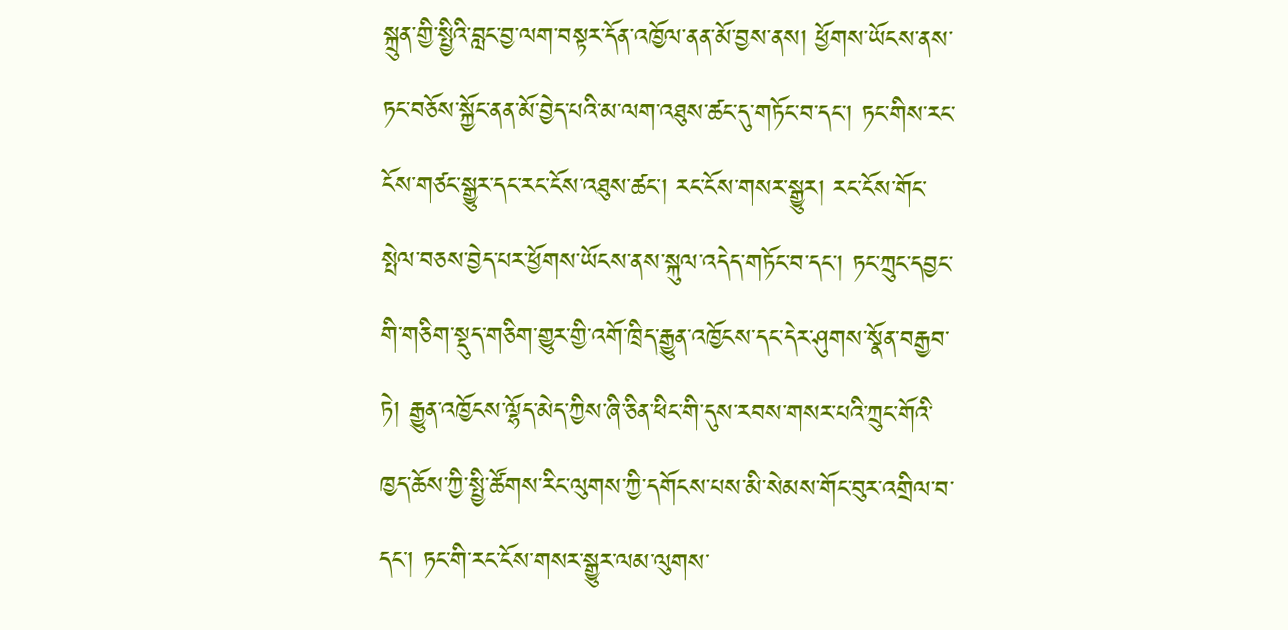སྐྲུན་གྱི་སྤྱིའི་བླང་བྱ་ལག་བསྟར་དོན་འཁྱོལ་ནན་མོ་བྱས་ནས། ཕྱོགས་ཡོངས་ནས་ཏང་བཅོས་སྐྱོང་ནན་མོ་བྱེད་པའི་མ་ལག་འཐུས་ཚང་དུ་གཏོང་བ་དང་། ཏང་གིས་རང་ངོས་གཙང་སྒྱུར་དང་རང་ངོས་འཐུས་ཚང་། རང་ངོས་གསར་སྒྱུར། རང་ངོས་གོང་སྤེལ་བཅས་བྱེད་པར་ཕྱོགས་ཡོངས་ནས་སྐུལ་འདེད་གཏོང་བ་དང་། ཏང་ཀྲུང་དབྱང་གི་གཅིག་སྡུད་གཅིག་གྱུར་གྱི་འགོ་ཁྲིད་རྒྱུན་འཁྱོངས་དང་དེར་ཤུགས་སྣོན་བརྒྱབ་ཏེ། རྒྱུན་འཁྱོངས་ལྷོད་མེད་ཀྱིས་ཞི་ཅིན་ཕིང་གི་དུས་རབས་གསར་པའི་ཀྲུང་གོའི་ཁྱད་ཆོས་ཀྱི་སྤྱི་ཚོགས་རིང་ལུགས་ཀྱི་དགོངས་པས་མི་སེམས་གོང་བུར་འགྲིལ་བ་དང་། ཏང་གི་རང་ངོས་གསར་སྒྱུར་ལམ་ལུགས་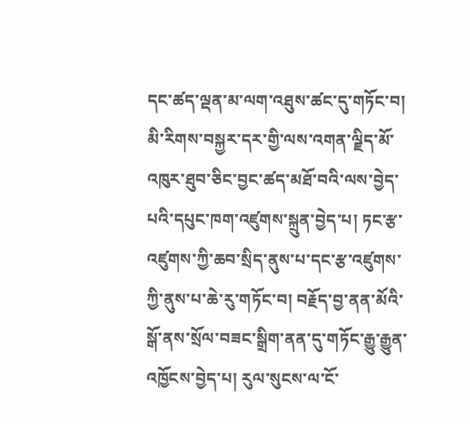དང་ཚད་ལྡན་མ་ལག་འཐུས་ཚང་དུ་གཏོང་བ། མི་རིགས་བསྐྱར་དར་གྱི་ལས་འགན་ལྗིད་མོ་འཁུར་ཐུབ་ཅིང་བྱང་ཚད་མཐོ་བའི་ལས་བྱེད་པའི་དཔུང་ཁག་འཛུགས་སྐྲུན་བྱེད་པ། ཏང་རྩ་འཛུགས་ཀྱི་ཆབ་སྲིད་ནུས་པ་དང་རྩ་འཛུགས་ཀྱི་ནུས་པ་ཆེ་རུ་གཏོང་བ། བརྗོད་བྱ་ནན་མོའི་སྒོ་ནས་སྲོལ་བཟང་སྒྲིག་ནན་དུ་གཏོང་རྒྱུ་རྒྱུན་འཁྱོངས་བྱེད་པ། རུལ་སུངས་ལ་ངོ་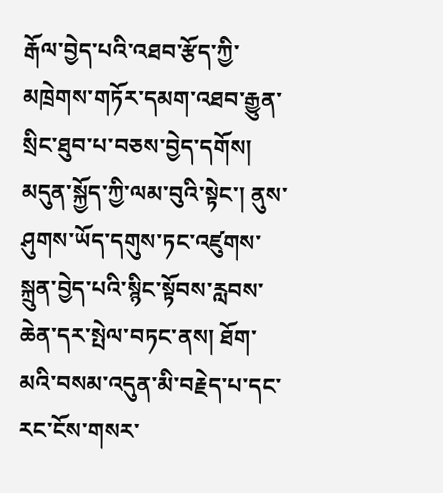རྒོལ་བྱེད་པའི་འཐབ་རྩོད་ཀྱི་མཁྲེགས་གཏོར་དམག་འཐབ་རྒྱུན་སྲིང་ཐུབ་པ་བཅས་བྱེད་དགོས། མདུན་སྐྱོད་ཀྱི་ལམ་བུའི་སྟེང་། ནུས་ཤུགས་ཡོད་དགུས་ཏང་འཛུགས་སྐྲུན་བྱེད་པའི་སྙིང་སྟོབས་རླབས་ཆེན་དར་སྤེལ་བཏང་ནས། ཐོག་མའི་བསམ་འདུན་མི་བརྗེད་པ་དང་རང་ངོས་གསར་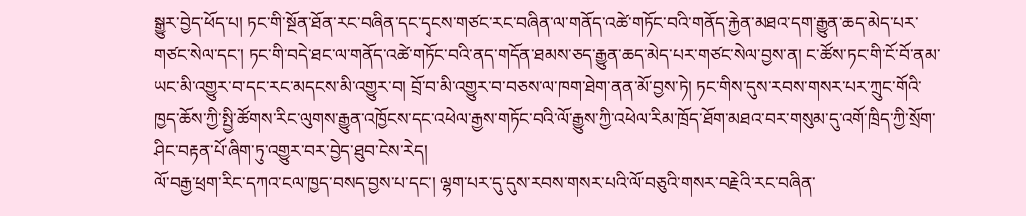སྒྱུར་བྱེད་ཕོད་པ། ཏང་གི་སྔོན་ཐོན་རང་བཞིན་དང་དྭངས་གཙང་རང་བཞིན་ལ་གནོད་འཚེ་གཏོང་བའི་གནོད་རྐྱེན་མཐའ་དག་རྒྱུན་ཆད་མེད་པར་གཙང་སེལ་དང་། ཏང་གི་བདེ་ཐང་ལ་གནོད་འཚེ་གཏོང་བའི་ནད་གདོན་ཐམས་ཅད་རྒྱུན་ཆད་མེད་པར་གཙང་སེལ་བྱས་ན། ང་ཚོས་ཏང་གི་ངོ་བོ་ནམ་ཡང་མི་འགྱུར་བ་དང་རང་མདངས་མི་འགྱུར་བ། བྲོ་བ་མི་འགྱུར་བ་བཅས་ལ་ཁག་ཐེག་ནན་མོ་བྱས་ཏེ། ཏང་གིས་དུས་རབས་གསར་པར་ཀྲུང་གོའི་ཁྱད་ཆོས་ཀྱི་སྤྱི་ཚོགས་རིང་ལུགས་རྒྱུན་འཁྱོངས་དང་འཕེལ་རྒྱས་གཏོང་བའི་ལོ་རྒྱུས་ཀྱི་འཕེལ་རིམ་ཁྲོད་ཐོག་མཐའ་བར་གསུམ་དུ་འགོ་ཁྲིད་ཀྱི་སྲོག་ཤིང་བརྟན་པོ་ཞིག་ཏུ་འགྱུར་བར་བྱེད་ཐུབ་ངེས་རེད།
ལོ་བརྒྱ་ཕྲག་རིང་དཀའ་ངལ་ཁྱད་བསད་བྱས་པ་དང་། ལྷག་པར་དུ་དུས་རབས་གསར་པའི་ལོ་བཅུའི་གསར་བརྗེའི་རང་བཞིན་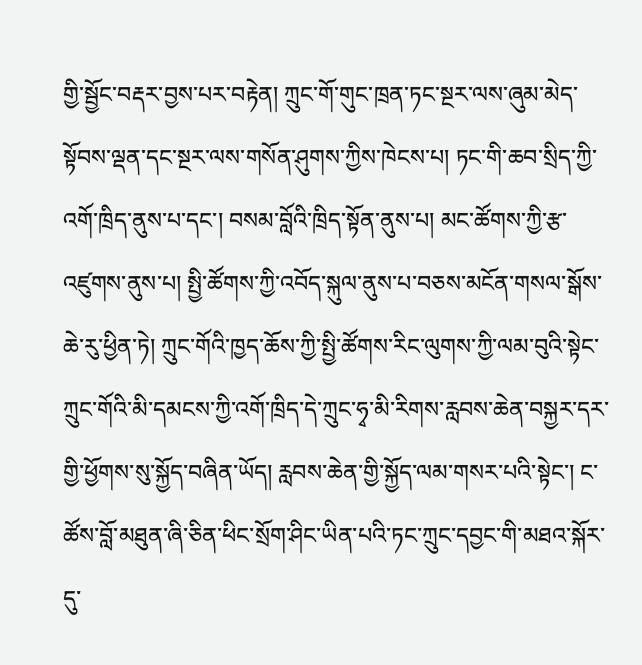གྱི་སྦྱོང་བརྡར་བྱས་པར་བརྟེན། ཀྲུང་གོ་གུང་ཁྲན་ཏང་སྔར་ལས་ཞུམ་མེད་སྟོབས་ལྡན་དང་སྔར་ལས་གསོན་ཤུགས་ཀྱིས་ཁེངས་པ། ཏང་གི་ཆབ་སྲིད་ཀྱི་འགོ་ཁྲིད་ནུས་པ་དང་། བསམ་བློའི་ཁྲིད་སྟོན་ནུས་པ། མང་ཚོགས་ཀྱི་རྩ་འཛུགས་ནུས་པ། སྤྱི་ཚོགས་ཀྱི་འབོད་སྐུལ་ནུས་པ་བཅས་མངོན་གསལ་སྒོས་ཆེ་རུ་ཕྱིན་ཏེ། ཀྲུང་གོའི་ཁྱད་ཆོས་ཀྱི་སྤྱི་ཚོགས་རིང་ལུགས་ཀྱི་ལམ་བུའི་སྟེང་ཀྲུང་གོའི་མི་དམངས་ཀྱི་འགོ་ཁྲིད་དེ་ཀྲུང་ཧྭ་མི་རིགས་རླབས་ཆེན་བསྐྱར་དར་གྱི་ཕྱོགས་སུ་སྐྱོད་བཞིན་ཡོད། རླབས་ཆེན་གྱི་སྐྱོད་ལམ་གསར་པའི་སྟེང་། ང་ཚོས་བློ་མཐུན་ཞི་ཅིན་ཕིང་སྲོག་ཤིང་ཡིན་པའི་ཏང་ཀྲུང་དབྱང་གི་མཐའ་སྐོར་དུ་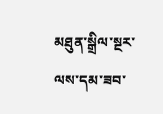མཐུན་སྒྲིལ་སྔར་ལས་དམ་ཟབ་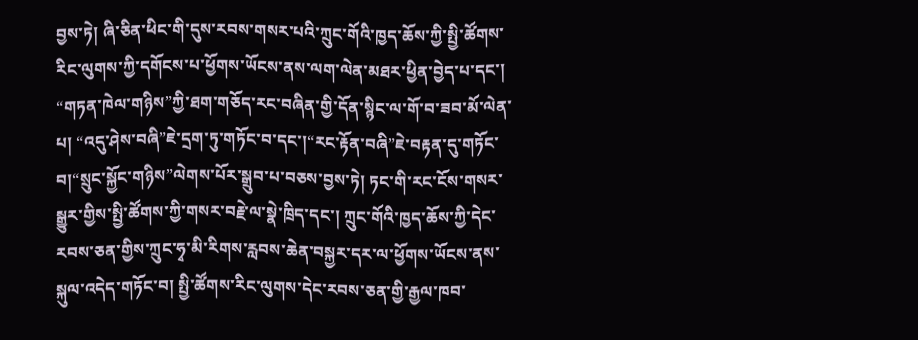བྱས་ཏེ། ཞི་ཅིན་ཕིང་གི་དུས་རབས་གསར་པའི་ཀྲུང་གོའི་ཁྱད་ཆོས་ཀྱི་སྤྱི་ཚོགས་རིང་ལུགས་ཀྱི་དགོངས་པ་ཕྱོགས་ཡོངས་ནས་ལག་ལེན་མཐར་ཕྱིན་བྱེད་པ་དང་། “གཏན་ཁེལ་གཉིས”ཀྱི་ཐག་གཅོད་རང་བཞིན་གྱི་དོན་སྙིང་ལ་གོ་བ་ཟབ་མོ་ལེན་པ། “འདུ་ཤེས་བཞི”ཇེ་དྲག་ཏུ་གཏོང་བ་དང་།“རང་རྟོན་བཞི”ཇེ་བརྟན་དུ་གཏོང་བ།“སྲུང་སྐྱོང་གཉིས”ལེགས་པོར་སྒྲུབ་པ་བཅས་བྱས་ཏེ། ཏང་གི་རང་ངོས་གསར་སྒྱུར་གྱིས་སྤྱི་ཚོགས་ཀྱི་གསར་བརྗེ་ལ་སྣེ་ཁྲིད་དང་། ཀྲུང་གོའི་ཁྱད་ཆོས་ཀྱི་དེང་རབས་ཅན་གྱིས་ཀྲུང་ཧྭ་མི་རིགས་རླབས་ཆེན་བསྐྱར་དར་ལ་ཕྱོགས་ཡོངས་ནས་སྐུལ་འདེད་གཏོང་བ། སྤྱི་ཚོགས་རིང་ལུགས་དེང་རབས་ཅན་གྱི་རྒྱལ་ཁབ་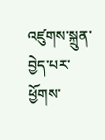འཛུགས་སྐྲུན་བྱེད་པར་ཕྱོགས་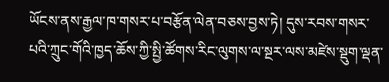ཡོངས་ནས་རྒྱལ་ཁ་གསར་པ་བརྩོན་ལེན་བཅས་བྱས་ཏེ། དུས་རབས་གསར་པའི་ཀྲུང་གོའི་ཁྱད་ཆོས་ཀྱི་སྤྱི་ཚོགས་རིང་ལུགས་ལ་སྔར་ལས་མཛེས་སྡུག་ལྡན་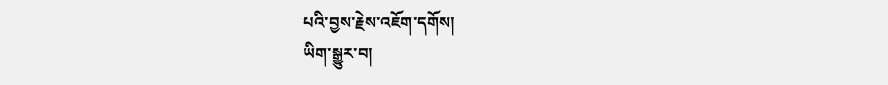པའི་བྱས་རྗེས་འཇོག་དགོས།
ཡིག་སྒྱུར་བ།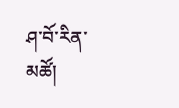ཤ་བོ་རིན་མཚོ།